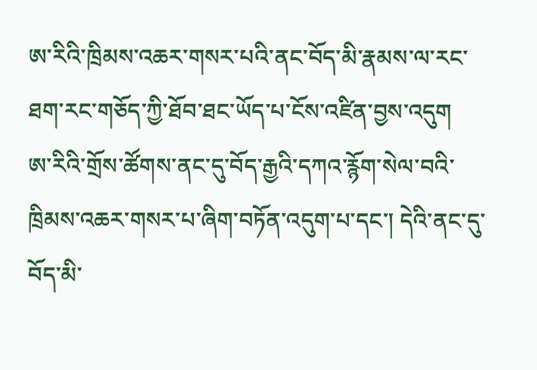ཨ་རིའི་ཁྲིམས་འཆར་གསར་པའི་ནང་བོད་མི་རྣམས་ལ་རང་ཐག་རང་གཅོད་ཀྱི་ཐོབ་ཐང་ཡོད་པ་ངོས་འཛིན་བྱས་འདུག
ཨ་རིའི་གྲོས་ཚོགས་ནང་དུ་བོད་རྒྱའི་དཀའ་རྙོག་སེལ་བའི་ཁྲིམས་འཆར་གསར་པ་ཞིག་བཏོན་འདུག་པ་དང་། དེའི་ནང་དུ་བོད་མི་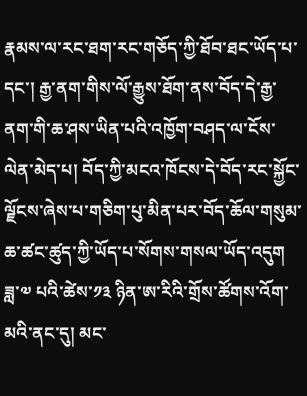རྣམས་ལ་རང་ཐག་རང་གཅོད་ཀྱི་ཐོབ་ཐང་ཡོད་པ་དང་། རྒྱ་ནག་གིས་ལོ་རྒྱུས་ཐོག་ནས་བོད་དེ་རྒྱ་ནག་གི་ཆ་ཤས་ཡིན་པའི་འཁྱོག་བཤད་ལ་ངོས་ལེན་མེད་པ། བོད་ཀྱི་མངའ་ཁོངས་དེ་བོད་རང་སྐྱོང་ལྗོངས་ཞེས་པ་གཅིག་པུ་མིན་པར་བོད་ཆོལ་གསུམ་ཆ་ཚང་ཚུད་ཀྱི་ཡོད་པ་སོགས་གསལ་ཡོད་འདུག
ཟླ་༧ པའི་ཚེས་༡༣ ཉིན་ཨ་རིའི་གྲོས་ཚོགས་འོག་མའི་ནང་དུ། མང་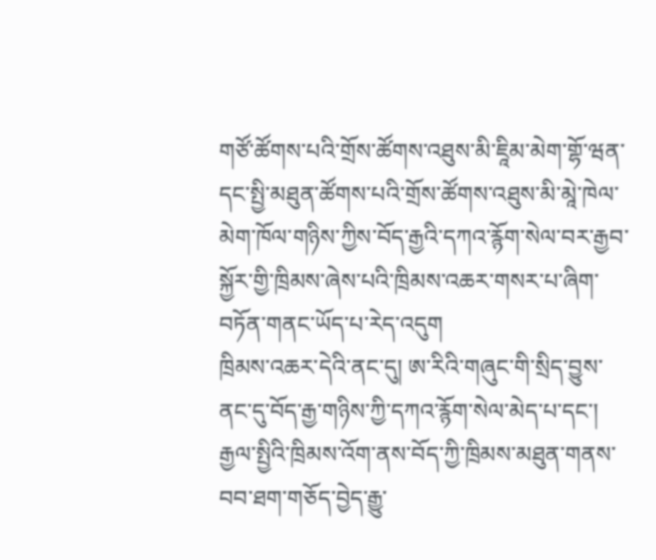གཙོ་ཚོགས་པའི་གྲོས་ཚོགས་འཐུས་མི་ཇཱིམ་མེག་གྷོ་ཝན་དང་སྤྱི་མཐུན་ཚོགས་པའི་གྲོས་ཚོགས་འཐུས་མི་མཱེ་ཁེལ་མེག་ཁོལ་གཉིས་ཀྱིས་བོད་རྒྱའི་དཀའ་རྙོག་སེལ་བར་རྒྱབ་སྐྱོར་གྱི་ཁྲིམས་ཞེས་པའི་ཁྲིམས་འཆར་གསར་པ་ཞིག་བཏོན་གནང་ཡོད་པ་རེད་འདུག
ཁྲིམས་འཆར་དེའི་ནང་དུ། ཨ་རིའི་གཞུང་གི་སྲིད་བྱུས་ནང་དུ་བོད་རྒྱ་གཉིས་ཀྱི་དཀའ་རྙོག་སེལ་མེད་པ་དང་། རྒྱལ་སྤྱིའི་ཁྲིམས་འོག་ནས་བོད་ཀྱི་ཁྲིམས་མཐུན་གནས་བབ་ཐག་གཅོད་བྱེད་རྒྱུ་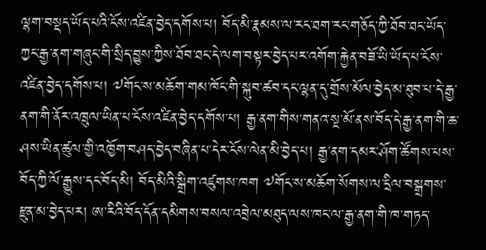ལྷག་བསྡད་ཡོད་པའི་ངོས་འཛིན་བྱེད་དགོས་པ། བོད་མི་རྣམས་ལ་རང་ཐག་རང་གཅོད་ཀྱི་ཐོབ་ཐང་ཡོད་ཀྱང་རྒྱ་ནག་གཞུང་གི་སྲིད་བྱུས་ཀྱིས་ཐོབ་ཐང་དེ་ལག་བསྟར་བྱེད་པར་འགོག་རྐྱེན་བཟོ་ཡི་ཡོད་པ་ངོས་འཛིན་བྱེད་དགོས་པ། ༧གོང་ས་མཆོག་གམ་ཁོང་གི་སྐུབ་ཚབ་དང་ལྷན་དུ་གྲོས་མོལ་བྱེད་མ་ཐུབ་པ་དེ་རྒྱ་ནག་གི་ནོར་འཁྲུལ་ཡིན་པ་ངོས་འཛིན་བྱེད་དགོས་པ། རྒྱ་ནག་གིས་གནའ་སྔ་མོ་ནས་བོད་དེ་རྒྱ་ནག་གི་ཆ་ཤས་ཡིན་ཚུལ་གྱི་འཁྱོག་བཤད་བྱེད་བཞིན་པ་དེར་ངོས་ལེན་མི་བྱེད་པ། རྒྱ་ནག་དམར་ཤོག་ཚོགས་པས་བོད་ཀྱི་ལོ་རྒྱུས་དང་བོད་མི། བོད་མིའི་སྒྲིག་འཛུགས་ཁག ༧གོང་ས་མཆོག་སོགས་ལ་དྲིལ་བསྒྲགས་རྫུན་མ་བྱེད་པར། ཨ་རིའི་བོད་དོན་དམིགས་བསལ་འབྲེལ་མཐུད་ལས་ཁང་ལ་རྒྱ་ནག་གི་ཁ་གཏད་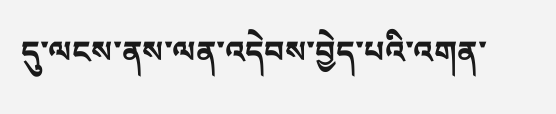དུ་ལངས་ནས་ལན་འདེབས་བྱེད་པའི་འགན་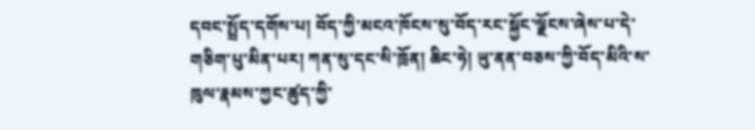དབང་སྤྲོད་དགོས་པ། བོད་ཀྱི་མངའ་ཁོངས་སུ་བོད་རང་སྐྱོང་ལྗོངས་ཞེས་པ་དེ་གཅིག་པུ་མིན་པར། ཀན་སུ་དང་སི་ཁྲོན། ཆིང་ཧེ། ཡུ་ནན་བཅས་ཀྱི་བོད་མིའི་ས་ཁུལ་རྣམས་ཀྱང་ཚུད་ཀྱི་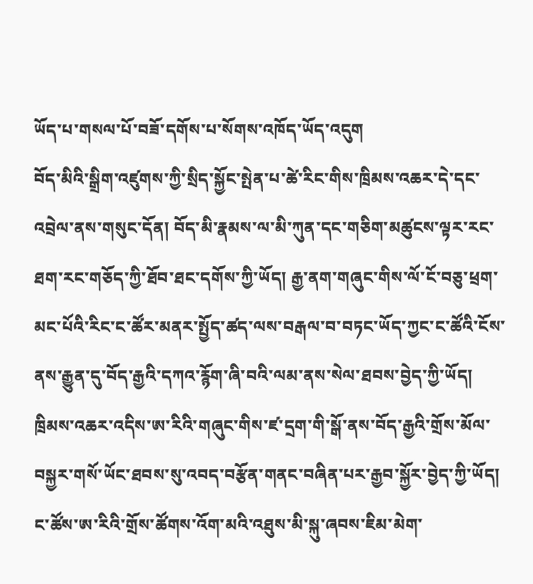ཡོད་པ་གསལ་པོ་བཟོ་དགོས་པ་སོགས་འཁོད་ཡོད་འདུག
བོད་མིའི་སྒྲིག་འཛུགས་ཀྱི་སྲིད་སྐྱོང་སྤེན་པ་ཚེ་རིང་གིས་ཁྲིམས་འཆར་དེ་དང་འབྲེལ་ནས་གསུང་དོན། བོད་མི་རྣམས་ལ་མི་ཀུན་དང་གཅིག་མཚུངས་ལྟར་རང་ཐག་རང་གཅོད་ཀྱི་ཐོབ་ཐང་དགོས་ཀྱི་ཡོད། རྒྱ་ནག་གཞུང་གིས་ལོ་ངོ་བཅུ་ཕྲག་མང་པོའི་རིང་ང་ཚོར་མནར་སྤྱོད་ཚད་ལས་བརྒལ་བ་བཏང་ཡོད་ཀྱང་ང་ཚོའི་ངོས་ནས་རྒྱུན་དུ་བོད་རྒྱའི་དཀའ་རྙོག་ཞི་བའི་ལམ་ནས་སེལ་ཐབས་བྱེད་ཀྱི་ཡོད། ཁྲིམས་འཆར་འདིས་ཨ་རིའི་གཞུང་གིས་ཛ་དྲག་གི་སྒོ་ནས་བོད་རྒྱའི་གྲོས་མོལ་བསྐྱར་གསོ་ཡོང་ཐབས་སུ་འབད་བརྩོན་གནང་བཞིན་པར་རྒྱབ་སྐྱོར་བྱེད་ཀྱི་ཡོད། ང་ཚོས་ཨ་རིའི་གྲོས་ཚོགས་འོག་མའི་འཐུས་མི་སྐུ་ཞབས་ཇིམ་མེག་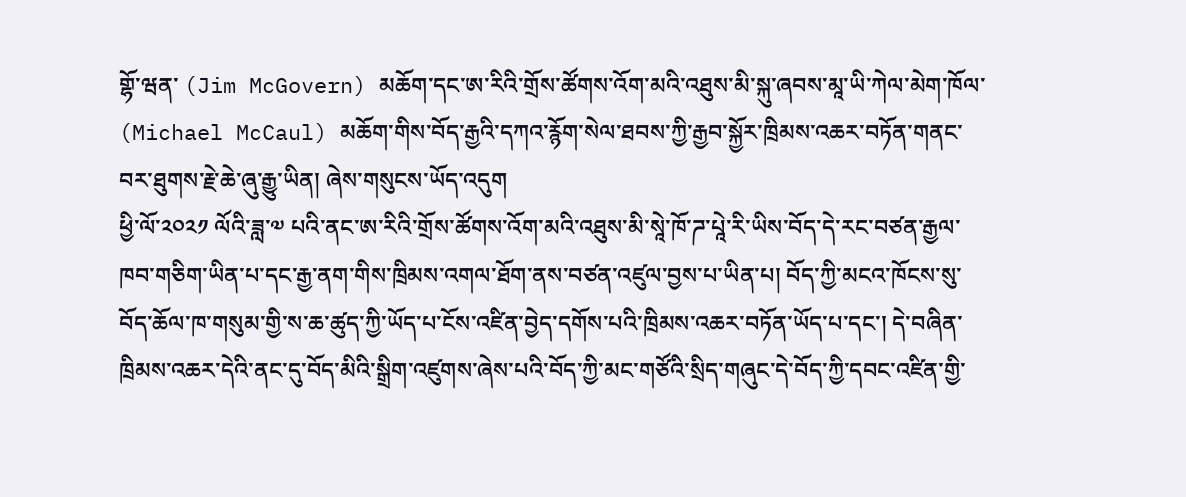གྷོ་ཝན་ (Jim McGovern) མཆོག་དང་ཨ་རིའི་གྲོས་ཚོགས་འོག་མའི་འཐུས་མི་སྐུ་ཞབས་མཱ་ཡི་ཀེལ་མེག་ཁོལ་ (Michael McCaul) མཆོག་གིས་བོད་རྒྱའི་དཀའ་རྙོག་སེལ་ཐབས་ཀྱི་རྒྱབ་སྐྱོར་ཁྲིམས་འཆར་བཏོན་གནང་བར་ཐུགས་རྗེ་ཆེ་ཞུ་རྒྱུ་ཡིན། ཞེས་གསུངས་ཡོད་འདུག
ཕྱི་ལོ་༢༠༢༡ ལོའི་ཟླ་༧ པའི་ནང་ཨ་རིའི་གྲོས་ཚོགས་འོག་མའི་འཐུས་མི་སཱེ་ཁོ་ཌ་པཱེ་རི་ཡིས་བོད་དེ་རང་བཙན་རྒྱལ་ཁབ་གཅིག་ཡིན་པ་དང་རྒྱ་ནག་གིས་ཁྲིམས་འགལ་ཐོག་ནས་བཙན་འཛུལ་བྱས་པ་ཡིན་པ། བོད་ཀྱི་མངའ་ཁོངས་སུ་བོད་ཆོལ་ཁ་གསུམ་གྱི་ས་ཆ་ཚུད་ཀྱི་ཡོད་པ་ངོས་འཛིན་བྱེད་དགོས་པའི་ཁྲིམས་འཆར་བཏོན་ཡོད་པ་དང་། དེ་བཞིན་ཁྲིམས་འཆར་དེའི་ནང་དུ་བོད་མིའི་སྒྲིག་འཛུགས་ཞེས་པའི་བོད་ཀྱི་མང་གཙོའི་སྲིད་གཞུང་དེ་བོད་ཀྱི་དབང་འཛིན་གྱི་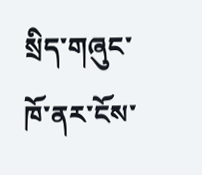སྲིད་གཞུང་ཁོ་ནར་ངོས་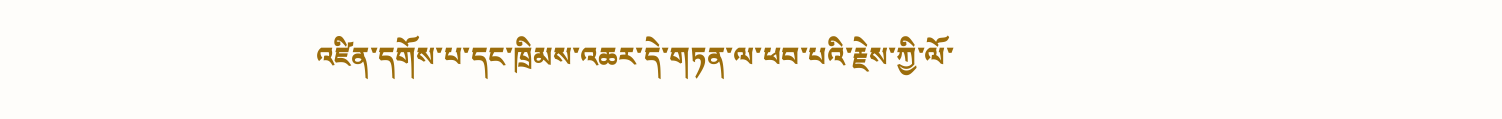འཛིན་དགོས་པ་དང་ཁྲིམས་འཆར་དེ་གཏན་ལ་ཕབ་པའི་རྗེས་ཀྱི་ལོ་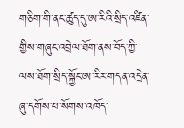གཅིག་གི་ནང་ཚུད་དུ་ཨ་རིའི་སྲིད་འཛིན་གྱིས་གཞུང་འབྲེལ་ཐོག་ནས་བོད་ཀྱི་ལས་ཐོག་སྲིད་སྐྱོང་ཨ་རིར་གདན་འདྲེན་ཞུ་དགོས་པ་སོགས་འཁོད་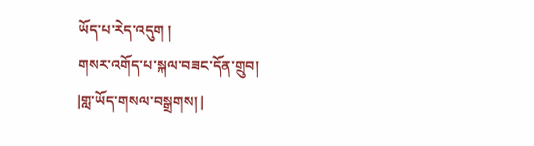ཡོད་པ་རེད་འདུག །
གསར་འགོད་པ་སྐལ་བཟང་དོན་གྲུབ།
|གླ་ཡོད་གསལ་བསྒྲགས། |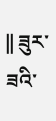|| ཟུར་ཟའི་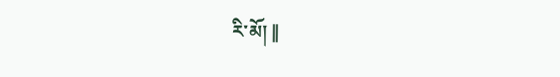རི་མོ། ||